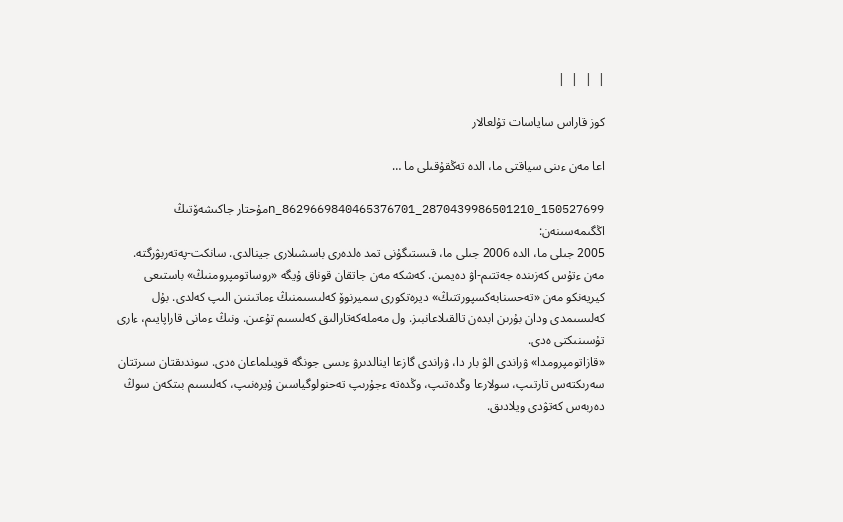|  |  |  |

كوز قاراس ساياسات تۇلعالار

اعا مەن ءىنى سياقتى ما، الدە تەڭقۇقىلى ما …

150527699_2870439986501210_8629669840465376701_nمۇحتار جاكىشەۆتىڭ اڭگىمەسىنەن:
2005 جىلى ما، الدە 2006 جىلى ما، قىستىگۇنى تمد ەلدەرى باسشىلارى جينالدى. سانكت-پەتەربۋرگتە.
مەن ءتۇس كەزىندە جەتتىم-اۋ دەيمىن. كەشكە مەن جاتقان قوناق ۇيگە «روساتومپرومنىڭ» باستىعى كيريەنكو مەن «تەحسنابەكسپورتتىڭ» ديرەتكورى سميرنوۆ كەلىسىمنىڭ ءماتىنىن الىپ كەلدى. بۇل كەلىسىمدى ودان بۇرىن ابدەن تالقىلاعانبىز. ول مەملەكەتارالىق كەلىسىم تۇعىن. ونىڭ ءمانى قاراپايىم، ءارى تۇسىنىكتى ەدى.
«قازاتومپرومدا» ۋراندى الۋ بار دا، ۋراندى گازعا اينالدىرۋ ءىسى جونگە قويىلماعان ەدى. سوندىقتان سىرتتان سەرىكتەس تارتىپ، سولارعا وڭدەتىپ، وڭدەتە ءجۇرىپ تەحنولوگياسىن ۇيرەنىپ، كەلىسىم بىتكەن سوڭ دەربەس كەتۋدى ويلادىق.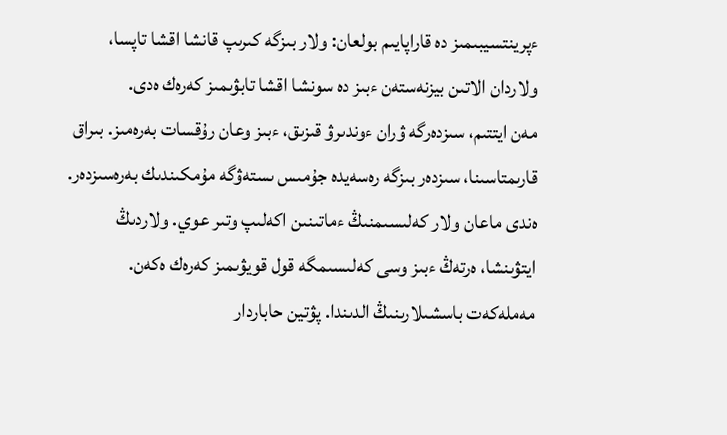ءپرينتسيبىمىز دە قاراپايىم بولعان: ولار بىزگە كىرىپ قانشا اقشا تاپسا، ولاردان الاتىن بيزنەستەن ءبىز دە سونشا اقشا تابۋىمىز كەرەك ەدى.
مەن ايتتىم، سىزدەرگە ۋران ءوندىرۋ قىزىق، ءبىز وعان رۇقسات بەرەمىز. بىراق قارىمتاسىنا، سىزدەر بىزگە رەسەيدە جۇمىس ىستەۋگە مۇمكىندىك بەرەسىزدەر.
ەندى ماعان ولار كەلىسىمنىڭ ءماتىنىن اكەلىپ وتىر عوي. ولاردىڭ ايتۋىنشا، ەرتەڭ ءبىز وسى كەلىسىمگە قول قويۋىمىز كەرەك ەكەن. مەملەكەت باسشىلارىنىڭ الدىندا. پۋتين حاباردار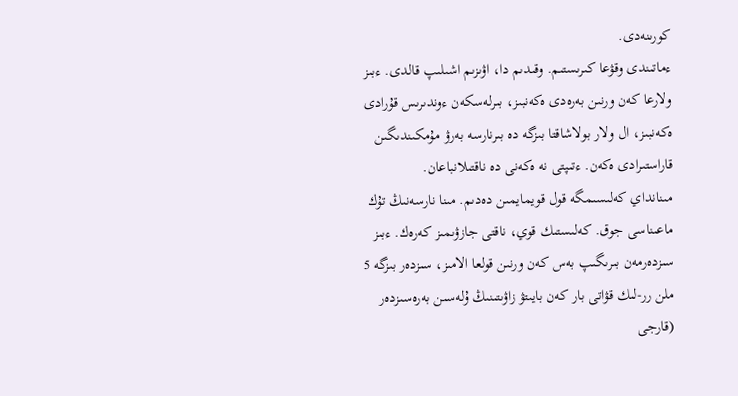كورىنەدى.
ءماتىندى وقۋعا كىرىستىم. وقىدىم دا، اۋىزىم اشىلىپ قالدى. ءبىز ولارعا كەن ورنىن بەرەدى ەكەنبىز، بىرلەسكەن ءوندىرىس قۇرادى ەكەنبىز، ال ولار بولاشاقتا بىزگە دە بىرنارسە بەرۋ مۇمكىندىگىن قاراستىرادى ەكەن. ءتىپتى نە ەكەنى دە ناقتىلانباعان.
مىنانداي كەلىسىمگە قول قويمايمىن دەدىم. مىنا نارسەنىڭ تۇك ماعىناسى جوق. كەلىستىك قوي، ناقتى جازۋىمىز كەرەك. ءبىز سىزدەرمەن بىرىگىپ بەس كەن ورنىن قولعا الامىز، سىزدەر بىزگە 5 ملن رر-لىك قۋاتى بار كەن بايىتۋ زاۋىتىنىڭ ۇلەسىن بەرەسىزدەر (قارجى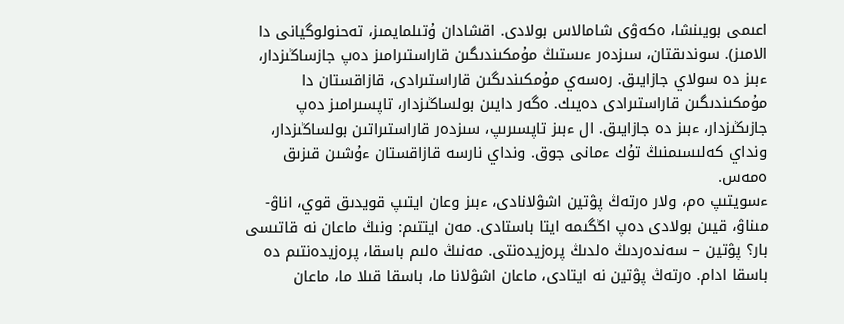اعىمى بويىنشا، ەكەۋى شامالاس بولادى. اقشادان ۇتىلمايمىز، تەحنولوگيانى دا الامىز). سوندىقتان، سىزدەر ءىستىڭ مۇمكىندىگىن قاراستىرامىز دەپ جازساڭىزدار، ءبىز دە سولاي جازايىق. رەسەي مۇمكىندىگىن قاراستىرادى، قازاقستان دا مۇمكىندىگىن قاراستىرادى دەيىك. ەگەر دايىن بولساڭىزدار، تاپسىرامىز دەپ جازىڭىزدار، ءبىز دە جازايىق. ال ءبىز تاپسىرىپ، سىزدەر قاراستىراتىن بولساڭىزدار، ونداي كەلىسىمنىڭ تۇك ءمانى جوق. ونداي نارسە قازاقستان ءۇشىن قىزىق ەمەس.
ءسويتىپ ەم، ولار ەرتەڭ پۋتين اشۋلانادى، ءبىز وعان ايتىپ قويدىق قوي، اناۋ-مىناۋ، قيىن بولادى دەپ اڭگىمە ايتا باستادى. مەن ايتتىم: ونىڭ ماعان نە قاتىسى بار؟ پۋتين – سەندەردىڭ ەلدىڭ پرەزيدەنتى. مەنىڭ ەلىم باسقا، پرەزيدەنتىم دە باسقا ادام. ەرتەڭ پۋتين نە ايتادى، ماعان اشۋلانا ما، باسقا قىلا ما، ماعان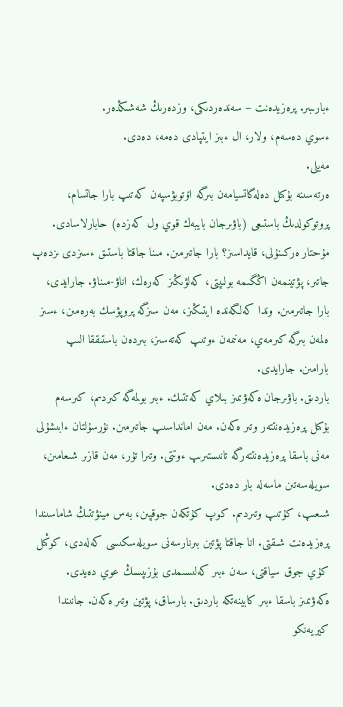ءبارىبىر. پرەزيدەنت – سەندەردىكى، وزدەرىڭ شەشىڭدەر.
ءسوي دەسەم، ولار، ال ءبىز ايتپادى دەمە، دەدى.
مەيلى.
ەرتەسىنە بۇكىل دەلەگاتسيامەن بىرگە اۆتوبۋسپەن كەتىپ بارا جاتسام، پروتوكولدىڭ باستىعى (باۋىرجان بايبەك قوي ول كەزدە) حابارلاسادى. مۇحتار ەركىنۇلى، قايداسىز؟ بارا جاتىرمىن. مىنا جاقتا باستىق ءسىزدى ىزدەپ جاتىر، پۋتينمەن اڭگىمە بولىپتى، كەلۋىڭىز كەرەك، اناۋ-مىناۋ. جارايدى، بارا جاتىرمىن. وندا كەلگەندە ايتىڭىز، مەن سىزگە پروپۋسك بەرەمىن، ءسىز ەلمەن بىرگە كىرمەي، مەنىمەن ءوتىپ كەتەسىز، بىردەن باستىققا الىپ بارامىن. جارايدى.
باردىق. باۋىرجان ەكەۋىمىز بىلاي كەتتىك. ءبىر بولمەگە كىردىم، كىرسەم بۇكىل پرەزيدەنتتەر وتىر ەكەن. مەن امانداسىپ جاتىرمىن. نۇرسۇلتان ءابىشۇلى مەنى باسقا پرەزيدەنتتەرگە تانىستىرىپ ءوتتى. وتىرا تۇر، مەن قازىر شىعامىن، سويلەسەتىن ماسەلە بار دەدى.
شىعىپ، كۇتىپ وتىردىم. كوپ كۇتكەن جوقپىن، بەس مينۋتتىڭ شاماسىندا پرەزيدەنت شىقتى. انا جاقتا پۋتين بىرنارسەنى سويلەسكىسى كەلەدى، كوڭىل كۇي جوق سياقتى، سەن ءبىر كەلىسىمدى بۇزىپسىڭ عوي دەيدى.
ەكەۋىمىز باسقا ءبىر كابينەتكە باردىق. بارساق، پۋتين وتىر ەكەن. جانىندا كيريەنكو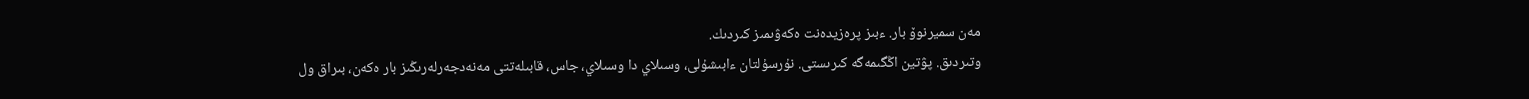مەن سميرنوۆ بار. ءبىز پرەزيدەنت ەكەۋىمىز كىردىك.
وتىردىق. پۋتين اڭگىمەگە كىرىستى. نۇرسۇلتان ءابىشۇلى، وسىلاي دا وسىلاي، جاس، قابىلەتتى مەنەدجەرلەرىڭىز بار ەكەن، بىراق ول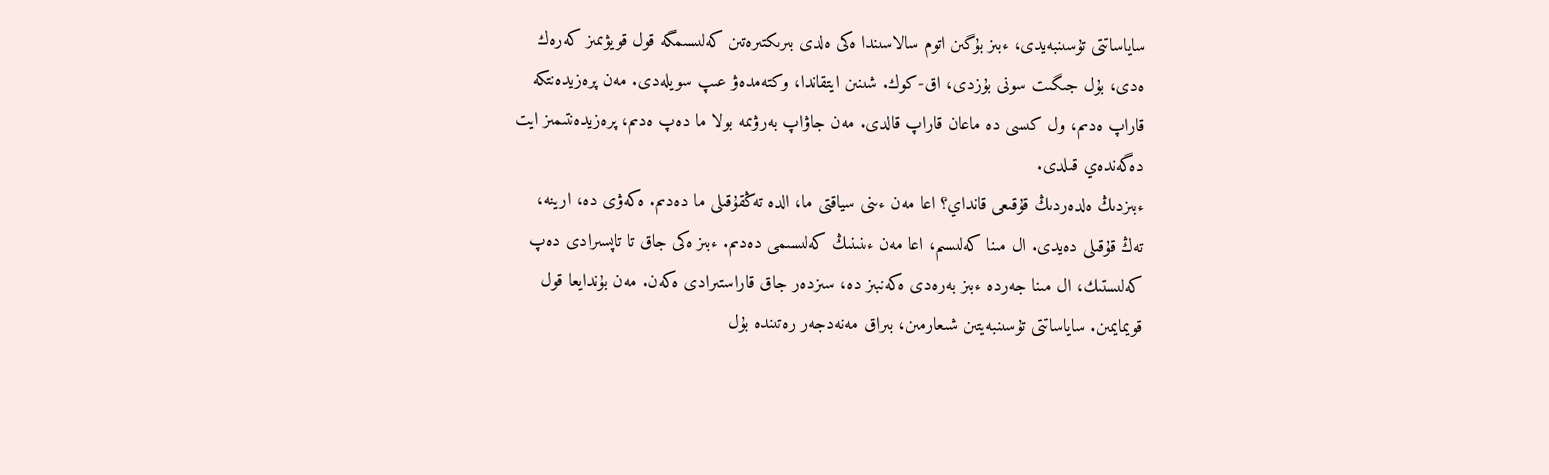ساياساتتى تۇسىنبەيدى، ءبىز بۇگىن اتوم سالاسىندا ەكى ەلدى بىرىكتىرەتىن كەلىسىمگە قول قويۋىمىز كەرەك ەدى، بۇل جىگىت سونى بۇزدى، اق-كوك. شىنىن ايتقاندا، وكتەمدەۋ عىپ سويلەدى. مەن پرەزيدەنتكە قاراپ ەدىم، ول كىسى دە ماعان قاراپ قالدى. مەن جاۋاپ بەرۋىمە بولا ما دەپ ەدىم، پرەزيدەنتىمىز ايت دەگەندەي قىلدى.
ءبىزدىڭ ەلدەردىڭ قۇقىعى قانداي؟ اعا مەن ءىنى سياقتى ما، الدە تەڭقۇقىلى ما دەدىم. ەكەۋى دە، ارينە، تەڭ قۇقىلى دەيدى. ال مىنا كەلىسىم، اعا مەن ءىنىنىڭ كەلىسىمى دەدىم. ءبىز ەكى جاق تا تاپسىرادى دەپ كەلىستىك، ال مىنا جەردە ءبىز بەرەدى ەكەنبىز دە، سىزدەر جاق قاراستىرادى ەكەن. مەن بۇندايعا قول قويمايمىن. ساياساتتى تۇسىنبەيتىن شىعارمىن، بىراق مەنەدجەر رەتىندە بۇل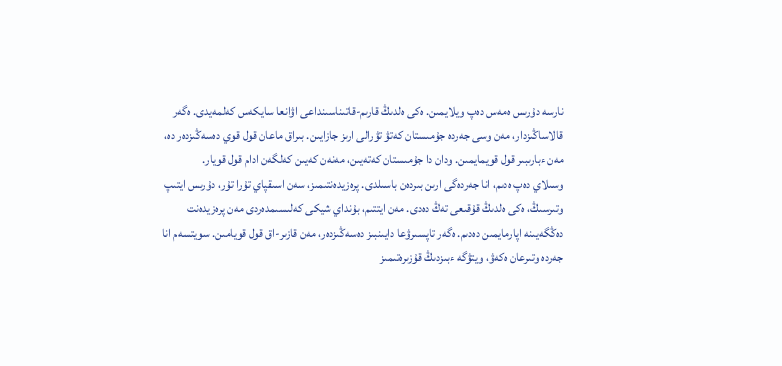نارسە دۇرىس ەمەس دەپ ويلايمىن. ەكى ەلدىڭ قارىم-قاتىناسىنداعى اۋانعا سايكەس كەلمەيدى. ەگەر قالاساڭىزدار، مەن وسى جەردە جۇمىستان كەتۋ تۋرالى ارىز جازايىن. بىراق ماعان قول قوي دەسەڭىزدەر دە، مەن ءبارىبىر قول قويمايمىن. ودان دا جۇمىستان كەتەيىن، مەنەن كەيىن كەلگەن ادام قول قويار.
وسىلاي دەپ ەدىم، انا جەردەگى ارىن بىردەن باسىلدى. پرەزيدەنتىمىز، سەن اسىقپاي تۇرا تۇر، دۇرىس ايتىپ وتىرسىڭ، ەكى ەلدىڭ قۇقىعى تەڭ دەدى. مەن ايتتىم، بۇنداي شيكى كەلىسىمدەردى مەن پرەزيدەنت دەڭگەيىنە اپارمايمىن دەدىم. ەگەر تاپسىرۋعا دايىنبىز دەسەڭىزدەر، مەن قازىر-اق قول قويامىن. سويتسەم انا جەردە وتىرعان ەكەۋ، ويتۋگە ءبىزدىڭ قۇزىرەتىمىز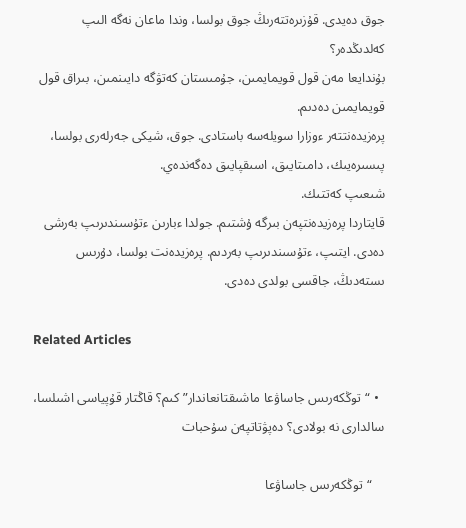جوق دەيدى. قۇزىرەتتەرىڭ جوق بولسا، وندا ماعان نەگە الىپ كەلدىڭدەر؟
بۇندايعا مەن قول قويمايمىن، جۇمىستان كەتۋگە دايىنمىن، بىراق قول قويمايمىن دەدىم.
پرەزيدەنتتەر ءوزارا سويلەسە باستادى. جوق، شيكى جەرلەرى بولسا، پىسىرەيىك، دامىتايىق، اسىقپايىق دەگەندەي.
شىعىپ كەتتىك.
قايتاردا پرەزيدەنتپەن بىرگە ۇشتىم. جولدا ءبارىن ءتۇسىندىرىپ بەرشى دەدى. ايتىپ، ءتۇسىندىرىپ بەردىم. پرەزيدەنت بولسا، دۇرىس ىستەدىڭ، جاقسى بولدى دەدى.

Related Articles

  • “توڭكەرىس جاساۋعا ماشىقتانعاندار” كىم؟ قاڭتار قۇپياسى اشىلسا، سالدارى نە بولادى؟ دەپۋتاتپەن سۇحبات

    “توڭكەرىس جاساۋعا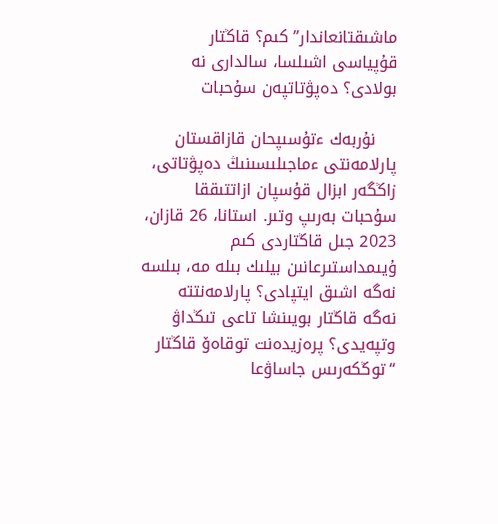ماشىقتانعاندار” كىم؟ قاڭتار قۇپياسى اشىلسا، سالدارى نە بولادى؟ دەپۋتاتپەن سۇحبات

    نۇربەك ءتۇسىپحان قازاقستان پارلامەنتى ءماجىلىسىنىڭ دەپۋتاتى، زاڭگەر ابزال قۇسپان ازاتتىققا سۇحبات بەرىپ وتىر. استانا، 26 قازان، 2023 جىل قاڭتاردى كىم ۇيىمداستىرعانىن بيلىك بىلە مە، بىلسە نەگە اشىق ايتپادى؟ پارلامەنتتە نەگە قاڭتار بويىنشا تاعى تىڭداۋ وتپەيدى؟ پرەزيدەنت توقاەۆ قاڭتار “توڭكەرىس جاساۋعا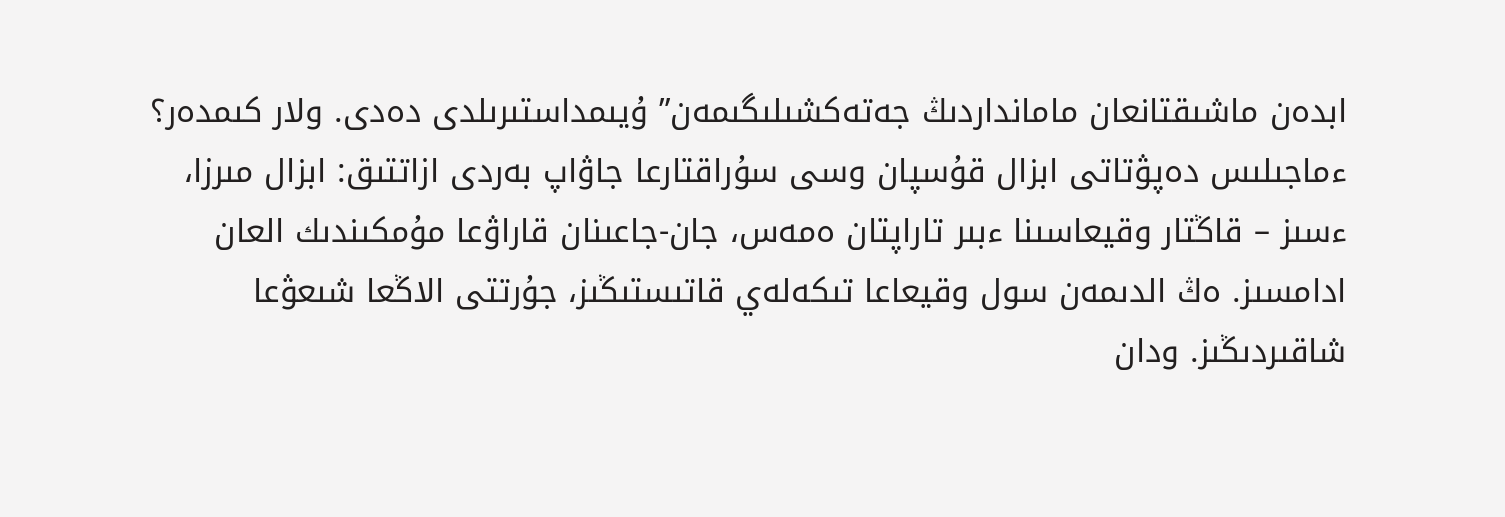ابدەن ماشىقتانعان مامانداردىڭ جەتەكشىلىگىمەن” ۇيىمداستىرىلدى دەدى. ولار كىمدەر؟ ءماجىلىس دەپۋتاتى ابزال قۇسپان وسى سۇراقتارعا جاۋاپ بەردى ازاتتىق: ابزال مىرزا، ءسىز – قاڭتار وقيعاسىنا ءبىر تاراپتان ەمەس، جان-جاعىنان قاراۋعا مۇمكىندىك العان ادامسىز. ەڭ الدىمەن سول وقيعاعا تىكەلەي قاتىستىڭىز، جۇرتتى الاڭعا شىعۋعا شاقىردىڭىز. ودان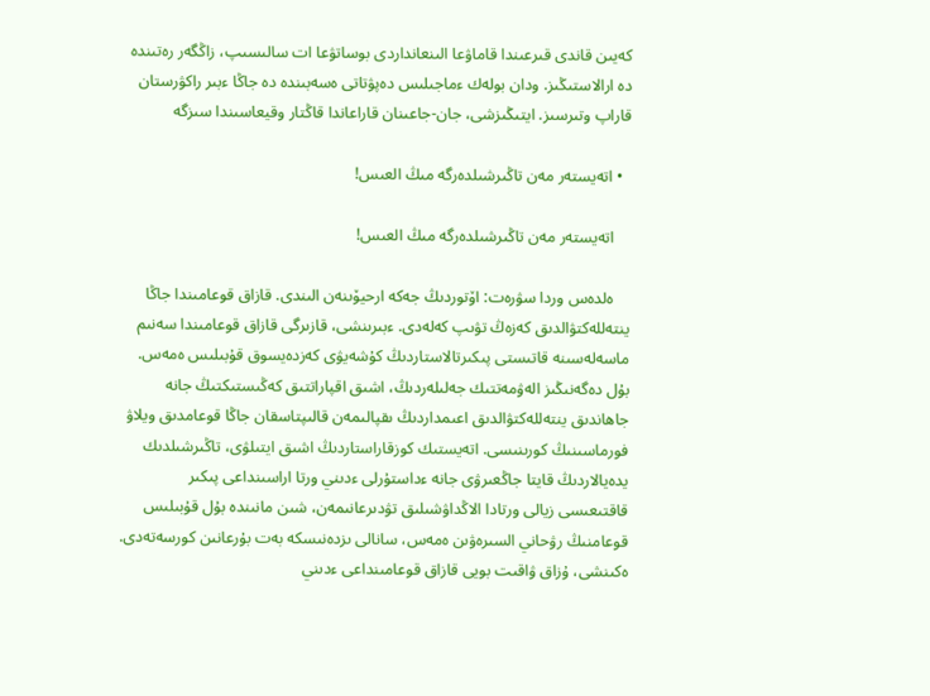كەيىن قاندى قىرعىندا قاماۋعا الىنعانداردى بوساتۋعا ات سالىسىپ، زاڭگەر رەتىندە دە ارالاستىڭىز. ودان بولەك ءماجىلىس دەپۋتاتى ەسەبىندە دە جاڭا ءبىر راكۋرستان قاراپ وتىرسىز. ايتىڭىزشى، جان-جاعىنان قاراعاندا قاڭتار وقيعاسىندا سىزگە

  • اتەيستەر مەن تاڭىرشىلدەرگە مىڭ العىس!

    اتەيستەر مەن تاڭىرشىلدەرگە مىڭ العىس!

    ەلدەس وردا سۋرەت: اۆتوردىڭ جەكە ارحيۆىنەن الىندى. قازاق قوعامىندا جاڭا ينتەللەكتۋالدىق كەزەڭ تۋىپ كەلەدى. ءبىرىنشى، قازىرگى قازاق قوعامىندا سەنىم ماسەلەسىنە قاتىستى پىكىرتالاستاردىڭ كۇشەيۋى كەزدەيسوق قۇبىلىس ەمەس. بۇل دەگەنىڭىز الەۋمەتتىك جەلىلەردىڭ، اشىق اقپاراتتىق كەڭىستىكتىڭ جانە جاھاندىق ينتەللەكتۋالدىق اعىمداردىڭ ىقپالىمەن قالىپتاسقان جاڭا قوعامدىق ويلاۋ فورماسىنىڭ كورىنىسى. اتەيستىك كوزقاراستاردىڭ اشىق ايتىلۋى، تاڭىرشىلدىك يدەيالاردىڭ قايتا جاڭعىرۋى جانە ءداستۇرلى ءدىني ورتا اراسىنداعى پىكىر قاقتىعىسى زيالى ورتادا الاڭداۋشىلىق تۋدىرعانىمەن، شىن مانىندە بۇل قۇبىلىس قوعامنىڭ رۋحاني السىرەۋىن ەمەس، سانالى ىزدەنىسكە بەت بۇرعانىن كورسەتەدى. ەكىنشى، ۇزاق ۋاقىت بويى قازاق قوعامىنداعى ءدىني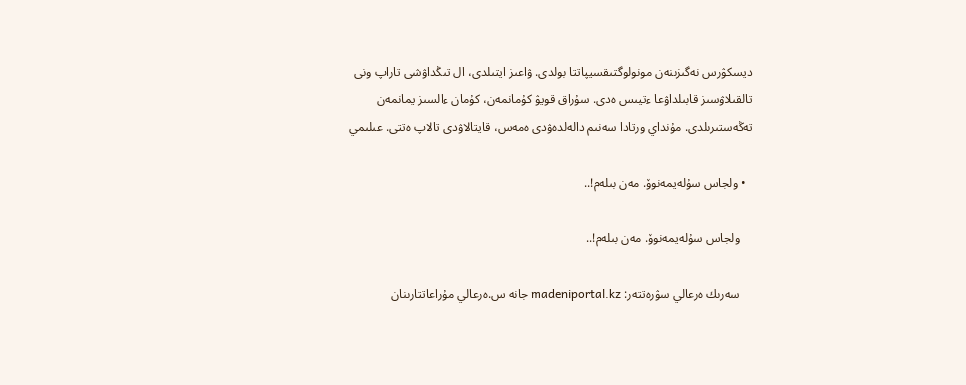ديسكۋرس نەگىزىنەن مونولوگتىقسيپاتتا بولدى. ۋاعىز ايتىلدى، ال تىڭداۋشى تاراپ ونى تالقىلاۋسىز قابىلداۋعا ءتيىس ەدى. سۇراق قويۋ كۇمانمەن، كۇمان ءالسىز يمانمەن تەڭەستىرىلدى. مۇنداي ورتادا سەنىم دالەلدەۋدى ەمەس، قايتالاۋدى تالاپ ەتتى. عىلىمي

  • ولجاس سۇلەيمەنوۆ. مەن بىلەم!..

    ولجاس سۇلەيمەنوۆ. مەن بىلەم!..

    سەرىك ەرعالي سۋرەتتەر: madeniportal.kz جانە س.ەرعالي مۇراعاتتارىنان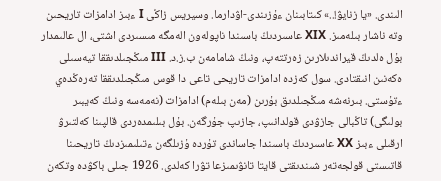الىندى. «يا زنايۋ!..» كىتابىنان ءۇزىندى-اۋدارما. وسيريس زاڭى I ءبىز ادامزات تاريحىن وتە ناشار بىلەمىز. XIX عاسىردىڭ باسىندا ناپولەون الەمگە مىسىردى اشتى، ال عالىمدار بۇل ەلدىڭ قيراندىلارىن زەرتتەپ، ونىڭ شامامەن ب.ز.د. III مىڭجىلدىققا تيەسىلى ەكەنىن انىقتادى. سول كەزدە ادامزات تاريحى تاعى دا قوس مىڭجىلدىققا تەرەڭدەي ءتۇستى. بىرنەشە مىڭجىلدىق بۇرىن (مەن بىلەم) ادامزات (نەمەسە ونىڭ كەيبىر بولىگى) تاڭبالى جازۋدى قولدانىپ، جازىپ جۇرگەن. بۇل بىلىمدەردى قالپىنا كەلتىرۋ ارقىلى ءبىز XX عاسىردىڭ باسىندا جاساندى تۇردە ۇزىلگەن ءتىلىمىزدىڭ تاريحىنا قاتىستى قولجەتەر شىندىقتى قايتا تانۋىمىزعا تۋرا كەلدى. 1926 جىلى باكۋدە وتكەن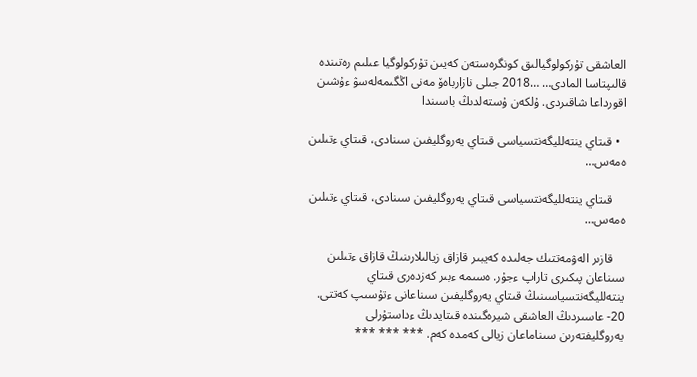العاشقى تۇركولوگيالىق كونگرەستەن كەيىن تۇركولوگيا عىلىم رەتىندە قالىپتاسا المادى… …2018 جىلى نازارباەۆ مەنى اڭگىمەلەسۋ ءۇشىن اقورداعا شاقىردى. ۇلكەن ۇستەلدىڭ باسىندا

  • قىتاي ينتەلليگەنتسياسى قىتاي يەروگليفىن سىنادى، قىتاي ءتىلىن ەمەس…

    قىتاي ينتەلليگەنتسياسى قىتاي يەروگليفىن سىنادى، قىتاي ءتىلىن ەمەس…

    قازىر الەۋمەتتىك جەلىدە كەيبىر قازاق زيالىلارىنىڭ قازاق ءتىلىن سىناعان پىكىرى تاراپ ءجۇر. ەسىمە ءبىر كەزدەرى قىتاي ينتەلليگەنتسياسىنىڭ قىتاي يەروگليفىن سىناعانى ءتۇسىپ كەتتى. 20- عاسىردىڭ العاشقى شيرەگىندە قىتايدىڭ ءداستۇرلى يەروگليفتەرىن سىناماعان زيالى كەمدە كەم. *** *** ***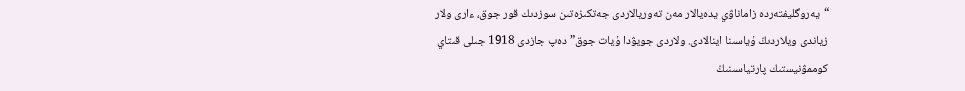“يەروگليفتەردە زاماناۋي يدەيالار مەن تەوريالاردى جەتكىزەتىن سوزدىك قور جوق، ءارى ولار زياندى ويلاردىڭ ۇياسىنا اينالادى. ولاردى جويۋدا ۇيات جوق” دەپ جازدى 1918 جىلى قىتاي كوممۋنيستىك پارتياسىنىڭ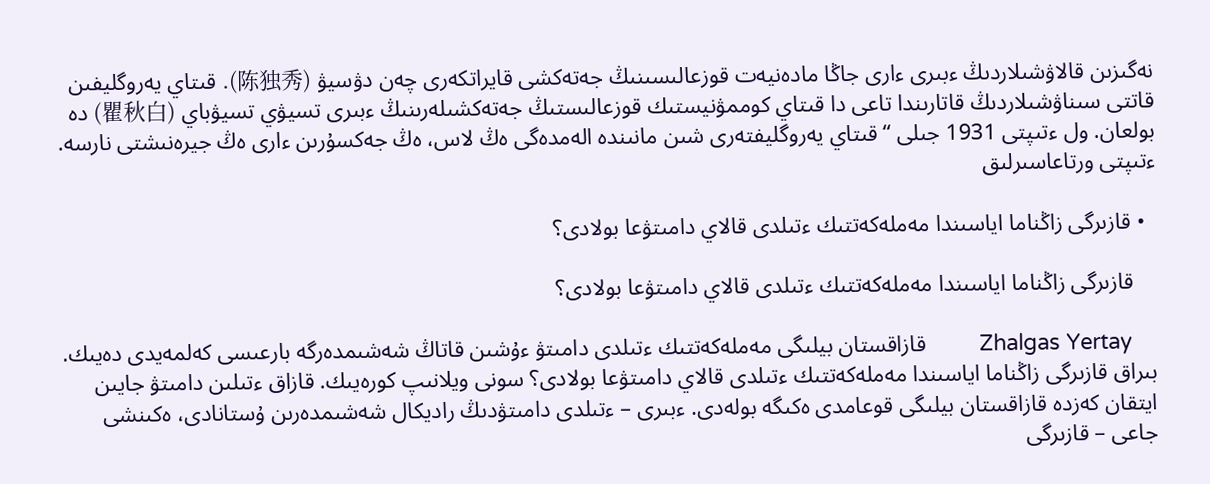نەگىزىن قالاۋشىلاردىڭ ءبىرى ءارى جاڭا مادەنيەت قوزعالىسىنىڭ جەتەكشى قايراتكەرى چەن دۋسيۋ (陈独秀). قىتاي يەروگليفىن قاتتى سىناۋشىلاردىڭ قاتارىندا تاعى دا قىتاي كوممۋنيستىك قوزعالىستىڭ جەتەكشىلەرىنىڭ ءبىرى تسيۋي تسيۋباي (瞿秋白) دە بولعان. ول ءتىپتى 1931 جىلى “قىتاي يەروگليفتەرى شىن مانىندە الەمدەگى ەڭ لاس، ەڭ جەكسۇرىن ءارى ەڭ جيرەنىشتى نارسە. ءتىپتى ورتاعاسىرلىق

  • قازىرگى زاڭناما اياسىندا مەملەكەتتىك ءتىلدى قالاي دامىتۋعا بولادى؟

    قازىرگى زاڭناما اياسىندا مەملەكەتتىك ءتىلدى قالاي دامىتۋعا بولادى؟

    Zhalgas Yertay         قازاقستان بيلىگى مەملەكەتتىك ءتىلدى دامىتۋ ءۇشىن قاتاڭ شەشىمدەرگە بارعىسى كەلمەيدى دەيىك. بىراق قازىرگى زاڭناما اياسىندا مەملەكەتتىك ءتىلدى قالاي دامىتۋعا بولادى؟ سونى ويلانىپ كورەيىك. قازاق ءتىلىن دامىتۋ جايىن ايتقان كەزدە قازاقستان بيلىگى قوعامدى ەكىگە بولەدى. ءبىرى – ءتىلدى دامىتۋدىڭ راديكال شەشىمدەرىن ۇستانادى، ەكىنشى جاعى – قازىرگى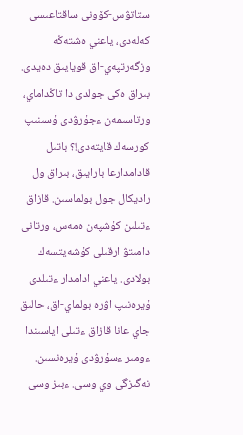ستاتۋس-كۆونى ساقتاعىسى كەلەدى، ياعني ەشتەڭە وزگەرتپەي-اق قويايىق دەيدى. بىراق ەكى جولدى دا تاڭداماي، ورتاسىمەن ءجۇرۋدى ۇسىنىپ كورسەك قايتەدى!؟ باتىل قادامدارعا بارايىق، بىراق ول راديكال جول بولماسىن. قازاق ءتىلىن كۇشپەن ەمەس، ورتانى دامىتۋ ارقىلى كۇشەيتسەك بولادى. ياعني ادامدار ءتىلدى ۇيرەنىپ اۋرە بولماي-اق، حالىق جاي عانا قازاق ءتىلى اياسىندا ءومىر ءسۇرۋدى ۇيرەنسىن. نەگىزگى وي وسى. ءبىز وسى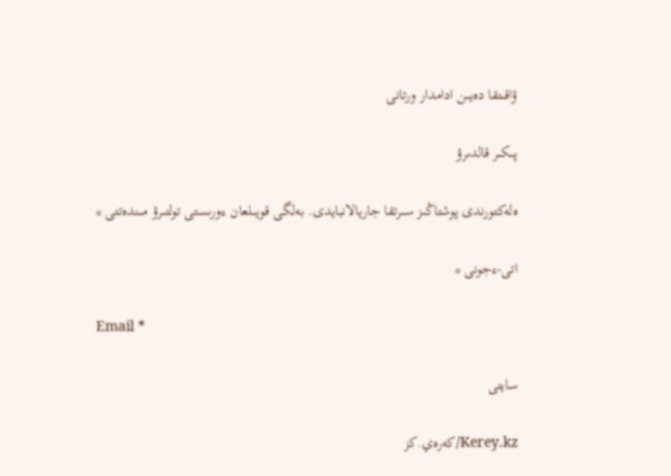ۋاقىتقا دەيىن ادامدار ورتانى

پىكىر قالدىرۋ

ەلەكتورندى پوشتاڭىز سىرتقا جاريالانبايدى. بەلگى قويىلعان ءورىستى تولتىرۋ مىندەتتى *

اتى-ءجونى *

Email *

سايتى

Kerey.kz/كەرەي.كز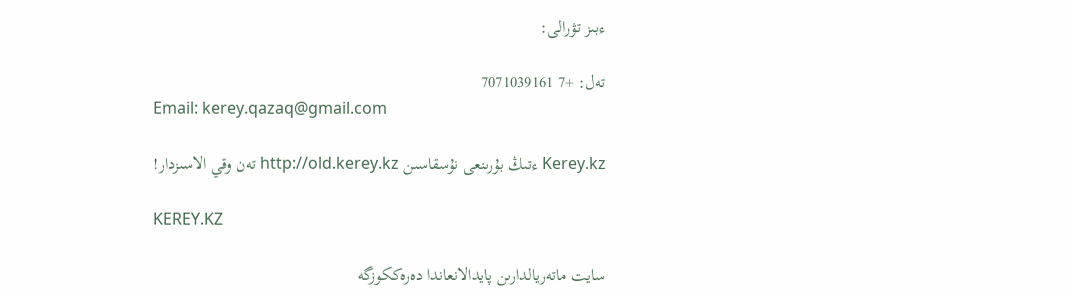ءبىز تۋرالى:

تەل: +7 7071039161
Email: kerey.qazaq@gmail.com

Kerey.kz ءتىڭ بۇرىنعى نۇسقاسىن http://old.kerey.kz تەن وقي الاسىزدار!

KEREY.KZ

سايت ماتەريالدارىن پايدالانعاندا دەرەككوزگە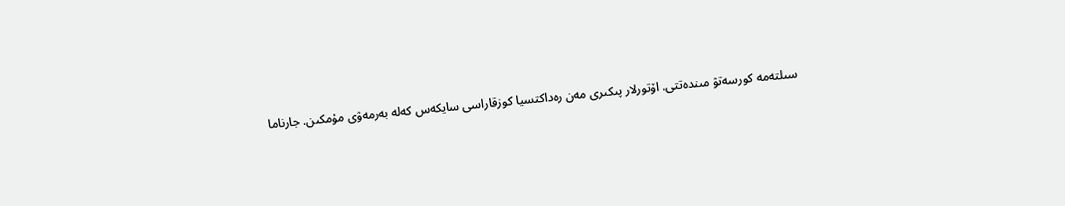سىلتەمە كورسەتۋ مىندەتتى. اۆتورلار پىكىرى مەن رەداكتسيا كوزقاراسى سايكەس كەلە بەرمەۋى مۇمكىن. جارناما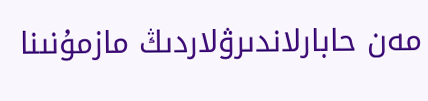مەن حابارلاندىرۋلاردىڭ مازمۇنىنا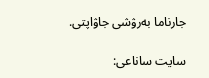جارناما بەرۋشى جاۋاپتى.

سايت ساناعى: